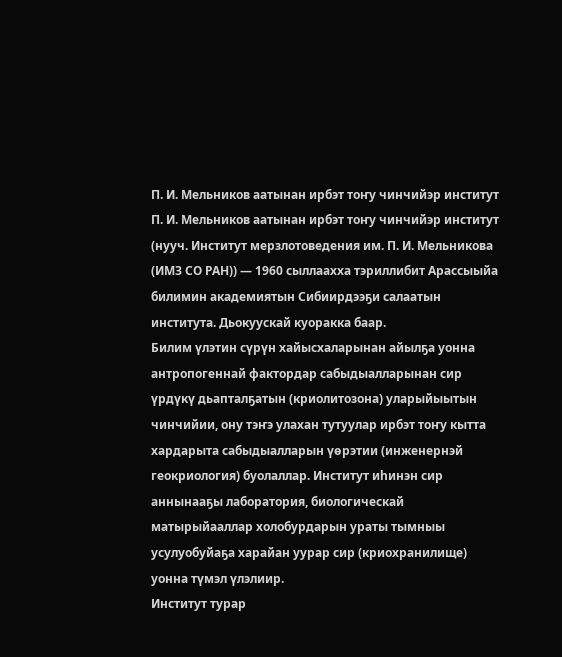П. И. Мельников аатынан ирбэт тоҥу чинчийэр институт
П. И. Мельников аатынан ирбэт тоҥу чинчийэр институт (нууч. Институт мерзлотоведения им. П. И. Мельникова (ИМЗ СО РАН)) — 1960 сыллаахха тэриллибит Арассыыйа билимин академиятын Сибиирдээҕи салаатын института. Дьокуускай куоракка баар.
Билим үлэтин сүрүн хайысхаларынан айылҕа уонна антропогеннай фактордар сабыдыалларынан сир үрдүкү дьапталҕатын (криолитозона) уларыйыытын чинчийии, ону тэҥэ улахан тутуулар ирбэт тоҥу кытта хардарыта сабыдыалларын үөрэтии (инженернэй геокриология) буолаллар. Институт иһинэн сир аннынааҕы лаборатория, биологическай матырыйааллар холобурдарын ураты тымныы усулуобуйаҕа харайан уурар сир (криохранилище) уонна түмэл үлэлиир.
Институт турар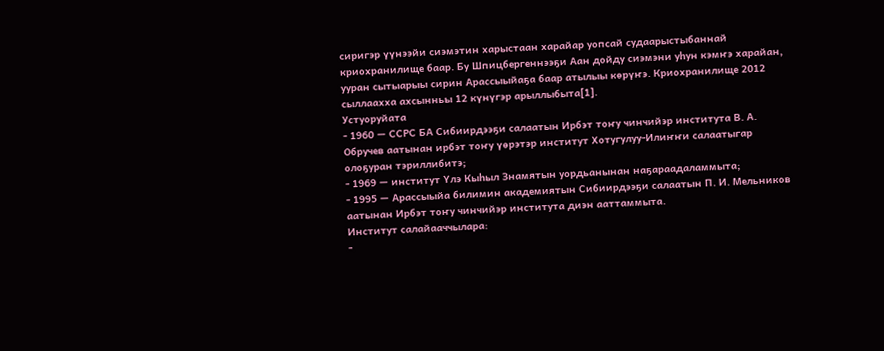сиригэр үүнээйи сиэмэтин харыстаан харайар уопсай судаарыстыбаннай криохранилище баар. Бу Шпицбергеннээҕи Аан дойду сиэмэни уһун кэмҥэ харайан, ууран сытыарыы сирин Арассыыйаҕа баар атылыы көрүҥэ. Криохранилище 2012 сыллаахха ахсынньы 12 күнүгэр арыллыбыта[1].
Устуоруйата
- 1960 — ССРС БА Сибиирдээҕи салаатын Ирбэт тоҥу чинчийэр института В. А. Обручев аатынан ирбэт тоҥу үөрэтэр институт Хотугулуу-Илиҥҥи салаатыгар олоҕуран тэриллибитэ;
- 1969 — институт Үлэ Кыһыл Знамятын уордьанынан наҕараадаламмыта;
- 1995 — Арассыыйа билимин академиятын Сибиирдээҕи салаатын П. И. Мельников аатынан Ирбэт тоҥу чинчийэр института диэн ааттаммыта.
Институт салайааччылара:
-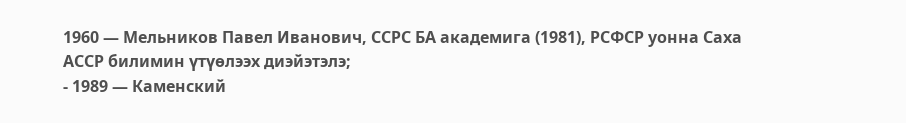1960 — Мельников Павел Иванович, ССРС БА академига (1981), РСФСР уонна Саха АССР билимин үтүөлээх диэйэтэлэ;
- 1989 — Каменский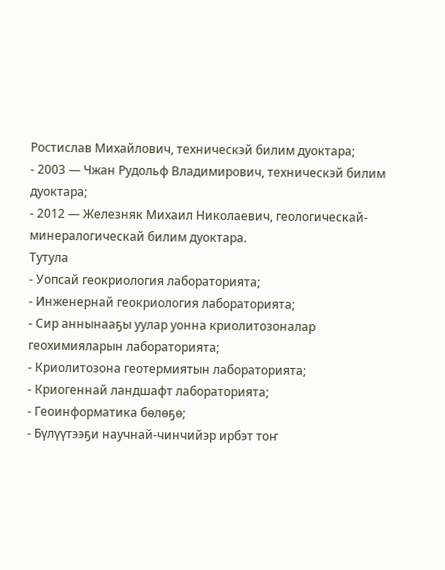Ростислав Михайлович, техническэй билим дуоктара;
- 2003 — Чжан Рудольф Владимирович, техническэй билим дуоктара;
- 2012 — Железняк Михаил Николаевич, геологическай-минералогическай билим дуоктара.
Тутула
- Уопсай геокриология лабораторията;
- Инженернай геокриология лабораторията;
- Сир аннынааҕы уулар уонна криолитозоналар геохимияларын лабораторията;
- Криолитозона геотермиятын лабораторията;
- Криогеннай ландшафт лабораторията;
- Геоинформатика бөлөҕө;
- Бүлүүтээҕи научнай-чинчийэр ирбэт тоҥ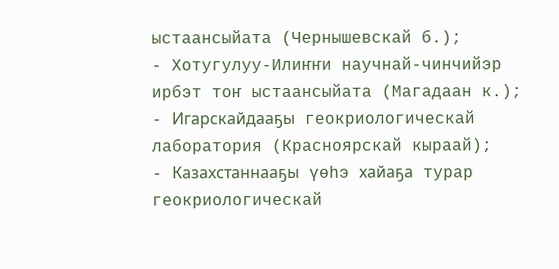ыстаансыйата (Чернышевскай б.);
- Хотугулуу-Илиҥҥи научнай-чинчийэр ирбэт тоҥ ыстаансыйата (Магадаан к.);
- Игарскайдааҕы геокриологическай лаборатория (Красноярскай кыраай);
- Казахстаннааҕы үөһэ хайаҕа турар геокриологическай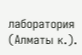лаборатория (Алматы к.).